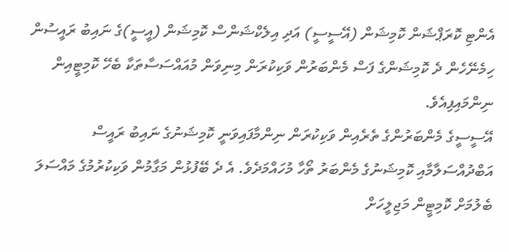އެންޓި ކޮރަޕްޝަން ކޮމިޝަން (އޭސީސީ) އަދި އިލެކްޝަންސް ކޮމިޝަން (އީސީ)ގެ ނައިބު ރައީސުން ހިމެނޭހެން ދެ ކޮމިޝަންގެ ފަސް މެންބަރުން ވަކިކުރަން މިނިވަން މުއައްސަސާތަކާ ބެހޭ ކޮމިޓީއިން ނިންމައިފިއެވެ.
އޭސީސީގެ މެންބަރުންގެ ތެރެއިން ވަކިކުރަން ނިންމާފައިވަނީ ކޮމިޝަނުގެ ނައިބު ރައީސް އަބްދުއްސަލާމާއި ކޮމިޝަނުގެ މެންބަރު ތޯހާ މުހައްމަދެވެ. އެ ދެ ބޭފުޅުން މަގާމުން ވަކިކުރުމުގެ މައްސަލަ ބެލުމަށް ކޮމިޓީން މަޖިލީހަށް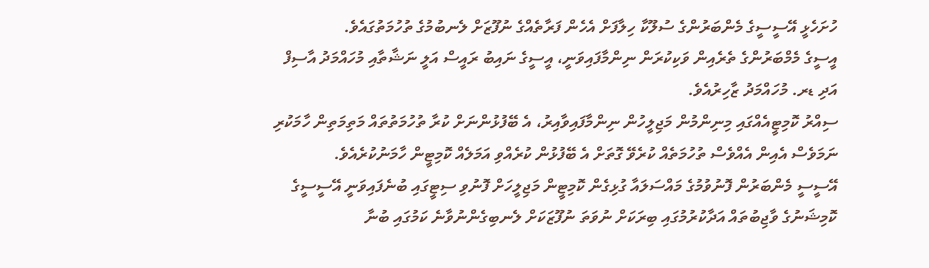ހުށަހެޅީ އޭސީސީގެ މެންބަރުންގެ ސުލޫކާ ހިލާފަށް އެހެން ފަރާތެއްގެ ނުފޫޒަށް ލެނބުމުގެ ތުހުމަތުގައެވެ.
އީސީގެ މެމްބަރުންގެ ތެރެއިން ވަކިކުރަން ނިންމާފައިވަނީ، އީސީގެ ނައިބު ރައީސް އަލީ ނަޝާތާއި މުހައްމަދު އާސިފް އަދި ޑރ. މުހައްމަދު ޒާހިރުއެވެ.
ސިއްރު ކޮމިޓީއެއްގައި މިނިންމުން މަޖިލީހުން ނިންމާފައިވާއިރު، އެ ބޭފުޅުންނަށް ކުރާ ތުހުމަތުތައް މަތިމަތިން ހާމަކުރި ނަމަވެސް އެއިން އެއްވެސް ތުހުމަތެއް ކުރެވޭ ގޮތަށް އެ ބޭފުޅުން ކުރެއްވި އަމަލެއް ކޮމިޓީން ހާމަނުކުރެއެވެ.
އޭސީސީ މެންބަރުން ފޮނުވުމުގެ މައްސަލައާ ގުޅިގެން ކޮމިޓީން މަޖިލީހަށް ފޮނުވި ސިޓީގައި ބުނެފައިވަނީ އޭސީސީގެ ކޮމިޝަނުގެ ވާޖިބުތައް އަދާކުރުމުގައި ބިރަކަށް ނުވަތަ ނުފޫޒަކަށް ލެނބިގެންނުވާނެ ކަމުގައި ބުނާ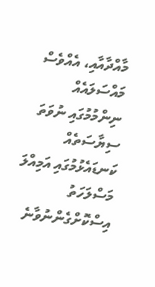މާއްދާއާއި، އެއްވެސް މައްސަލައެއް ނިންމުމުގައި ނުވަތަ ސިޔާސަތެއް ކަނޑައެޅުމުގައި އަމިއްލަ މަސްލަހަތު އިސްކޮށްގެންނުވާނެ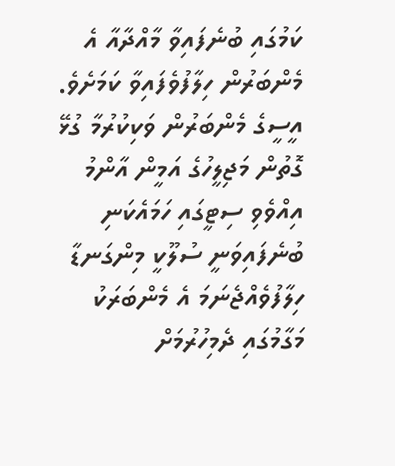ކަމުގައި ބުނެފައިވާ މާއްދާއާ އެ މެންބަރުން ހިލާފުވެފައިވާ ކަމަށެވެ.
އީސީގެ މެންބަރުން ވަކިކުރުމާ ގުޅޭ ގޮތުން މަޖިލީހުގެ އަމީން އާންމު އިއްވެވި ސިޓީގައި ހަމައެކަނި ބުނެފައިވަނީ ސުލޫކީ މިންގަނޑާ ހިލާފުވެއްޖެނަމަ އެ މެންބަރަކު މަގާމުގައި ދެމިހުރުމަށް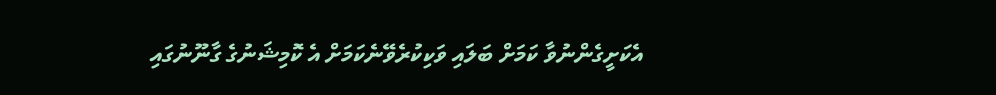އެކަށީގެންނުވާ ކަމަށް ބަލައި ވަކިކުރެވޭނެކަމަށް އެ ކޮމިޝަނުގެ ގާނޫނުގައި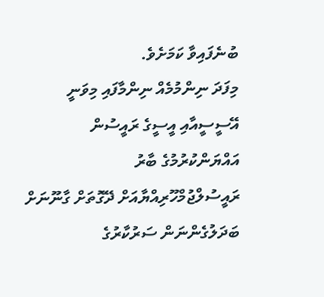ބުނެފައިވާ ކަމަށެވެ.
މިފަދަ ނިންމުމެއް ނިންމާފައި މިވަނީ އޭސީސީއާއި އީސީގެ ރައީސުން އައްޔަންކުރުމުގެ ބާރު ރައީސުލްޖުމްހޫރިއްޔާއަށް ދޭގޮތަށް ގާނޫނަށް ބަދަލުގެންނަން ސަރުކާރުގެ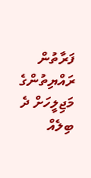ފަރާތުން ރައްޔިތުންގެ މަޖިލީހަށް ދެ ބިލެއް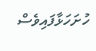ހުށަހަޅާފައިވެސް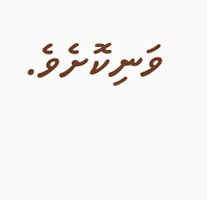ވަނިކޮށެވެ.